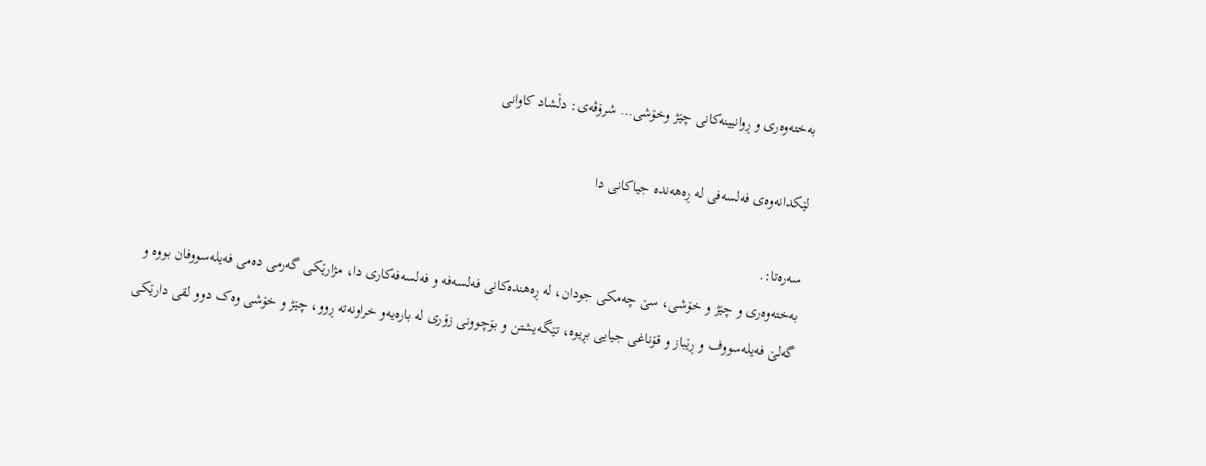بەختەوەری و ڕوانیینەکانی چێژ وخۆشی… شرۆڤەی: دڵشاد کاوانی

لێکدانەوەی فەلسەفی لە ڕەهەندە جیاکانی دا

سەرەتا:.
بەختەوەری و چێژ و خۆشی، سێ چەمکی جودان، لە ڕەهندەکانی فەلسەفە و فەلسەفەکاری دا، مژارێکی گەرمی دەمی فەیلەسووفان بووە و گەلێ فەیلەسووف و ڕێباز و قۆناغی جیایی بڕیوە، تێگەیشتن و بۆچوونی زۆری لە بارەیەو خراونەتە ڕوو، چێژ و خۆشی وەک دوو لقی دارێکی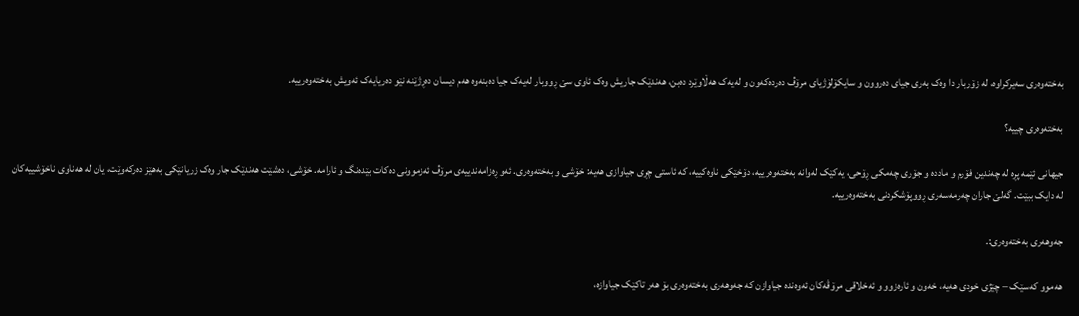بەختەوەری سەیرکراوە، لە زۆربار دا وەک بەری جیای دەروون و سایکۆلۆژیای مرۆڤ دەردەکەون و لەیەک هەڵاوێرد دەبن، هەندێک جاریش وەک ئاوی سێ ڕووبار لەیەک جیا دەبنەوە هەم دیسان دەڕژێنە نێو دەریایەک ئەویش بەختەوەرییە.

بەختەوەری چییە؟

جیهانی ئێمە پڕە لە چەندین فۆرم و ماددە و جۆری چەمکی ڕۆحی، یەکێک لەوانە بەختەوەرییە، دۆخێکی ناوەکییە، کە ئاستی چڕی جیاوازی هەیە: خۆشی و بەختەوەری. ئەو ڕەزامەندییەی مرۆڤ ئەزموونی دەکات بێدەنگ و ئارامە. خۆشی، دەشێت هەندێک جار وەک زریانێکی بەهێز دەرکەوێت، یان لە هەناوی ناخۆشییەکان لە دایک ببێت. گەلێ جاران چەرمەسەری ڕووپۆشکردنی بەختەوەرییە.

جەوهەری بەختەوەری:.

هەموو کەسێک – چێژی خودی هەیە، خەون و ئارەزوو و ئەخلاقی مرۆڤەکان ئەوەندە جیاوازن کە جەوهەری بەختەوەری بۆ هەر تاکێک جیاوازە،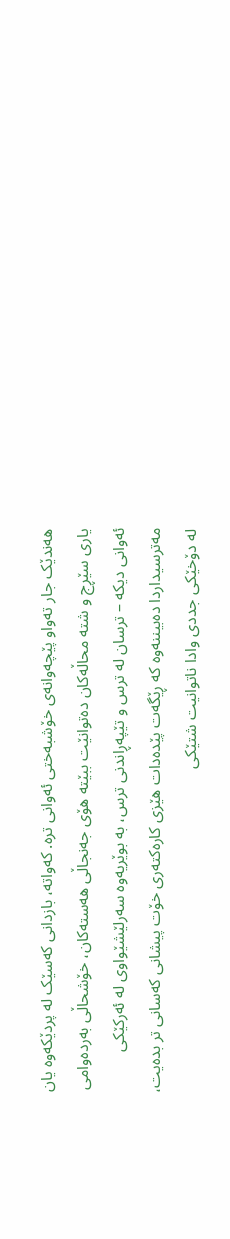هەندێک جار تەواو پێچەوانەی خۆشبەختی ئەوانی ترە. کەواتە، بازدانی کەسێک لە پردێکەوە یان یاری سێڕج و شتە محاڵەکان دەتوانێت ببێتە هۆی جەنجاڵی هەستەکان، خۆشحاڵی بەردەوامی ئەوانی دیکە – ترسان لە ترس و تێپەڕاندنی ترس، بە بوێریەوە سەرلێشێواوی لە ئەرکێکی مەترسیداردا دەبیننەوە کە ڕێگەت پێدەدات هێزی کارەکتەری خۆت پیشانی کەسانی تر بدەیت، لە دۆخێکی جددی وادا ناتوانیت شتێکی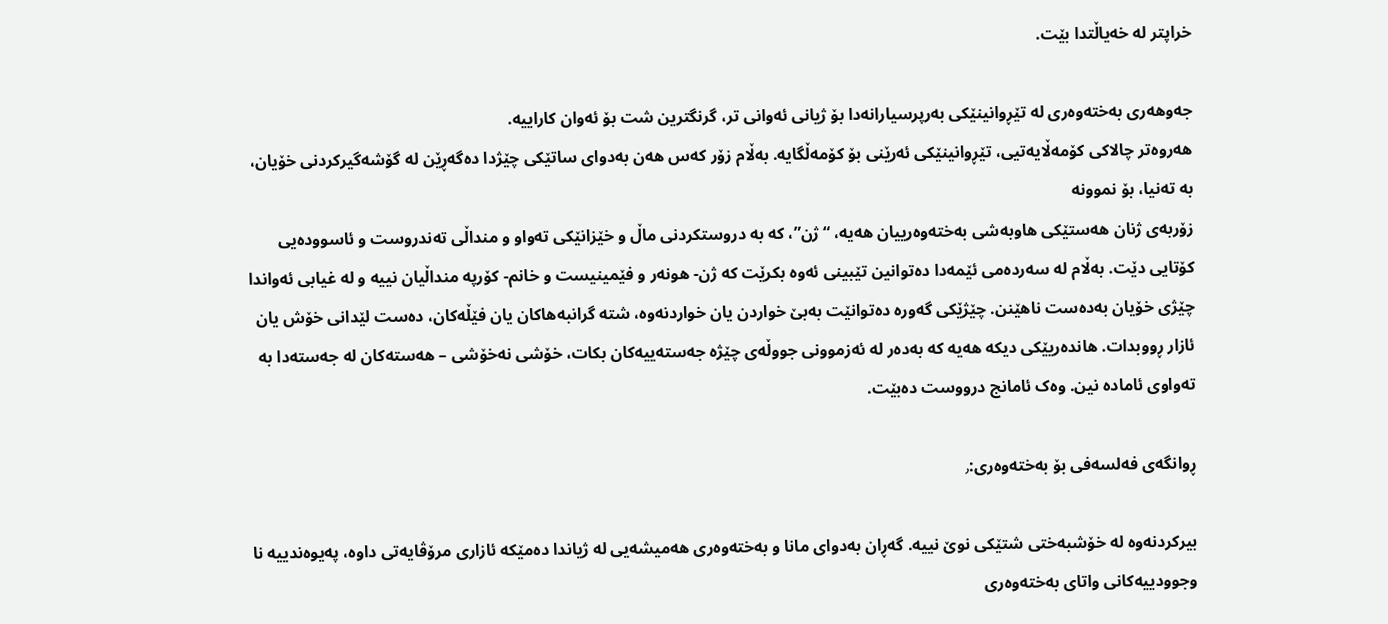خراپتر لە خەیاڵتدا بێت.

جەوهەری بەختەوەری لە تێڕوانینێکی بەرپرسیارانەدا بۆ ژیانی ئەوانی تر، گرنگترین شت بۆ ئەوان کاراییه.
هەروەتر چالاکی کۆمەڵایەتیی، تێڕوانینێکی ئەرێنی بۆ کۆمەڵگایە. بەڵام زۆر کەس هەن بەدوای ساتێکی چێژدا دەگەڕێن لە گۆشەگیرکردنی خۆیان، بە تەنیا، بۆ نموونە
زۆربەی ژنان هەستێکی هاوبەشی بەختەوەرییان هەیە، “ژن”، کە بە دروستکردنی ماڵ و خێزانێکی تەواو و منداڵی تەندروست و ئاسوودەیی کۆتایی دێت. به‌ڵام له‌ سه‌رده‌می ئێمه‌دا ده‌توانین تێبینی ئه‌وه‌ بکرێت که‌ ژن- هونه‌ر و فێمینیست و خانم- کۆرپه‌ منداڵیان نییه‌ و له‌ غیابی ئه‌واندا چێژی خۆیان به‌ده‌ست ناهێنن. چێژێکی گەورە دەتوانێت بەبێ خواردن یان خواردنەوە، شتە گرانبەهاکان یان فێڵەکان، دەست لێدانی خۆش یان ئازار ڕووبدات. هاندەریێکی دیکە هەیە کە بەدەر لە ئەزموونی جووڵەی چێژە جەستەییەکان بکات، خۆشی نەخۆشی – هەستەکان لە جەستەدا بە تەواوی ئامادە نین. وەک ئامانج درووست دەبێت.

ڕوانگەی فەلسەفی بۆ بەختەوەری:٫

بیرکردنەوە لە خۆشبەختی شتێکی نوێ نییە. گەڕان بەدوای مانا و بەختەوەری هەمیشەیی لە ژیاندا دەمێکە ئازاری مرۆڤایەتی داوە، پەیوەندییە نا وجوودییەکانی واتای بەختەوەری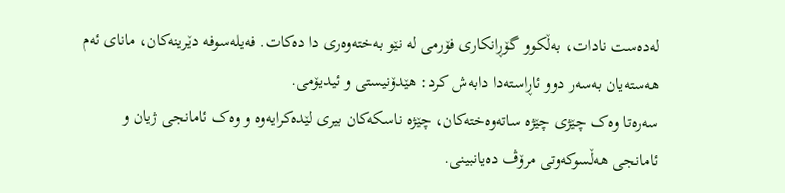لەدەست نادات، بەڵکوو گۆڕانکاری فۆرمی لە نێو بەختەوەری دا دەکات. فەیلەسوفە دێرینەکان، مانای ئەم هەستەیان بەسەر دوو ئاڕاستەدا دابەش کرد: هێدۆنیستی و ئیدیۆمی.
سەرەتا وەک چێژی چێژە ساتەوەختەکان، چێژە ناسکەکان بیری لێدەکرایەوە و وەک ئامانجی ژیان و ئامانجی هەڵسوکەوتی مرۆڤ دەیانبینی.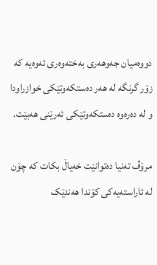دووەمیان جەوهەری بەختەوەری ئەوەیە کە زۆر گرنگە لە هەر دەستکەوتێکی خوازراودا و لە دەرەوە دەستکەوتێکی ئەرێنی هەبێت.

مرۆڤ تەنیا دەتوانێت خەیاڵ بکات کە چۆن لە ئاراستەیەکی کۆندا هەندێک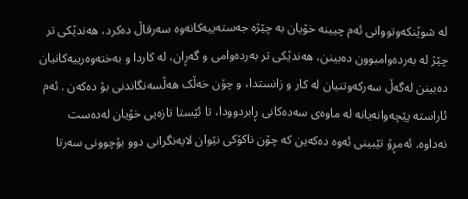لە شوێنکەوتووانی ئەم چیینە خۆیان بە چێژە جەستەییەکانەوە سەرقاڵ دەکرد، هەندێکی تر چێژ لە بەردەوامبوون دەبینن، هەندێکی تر بەردەوامی و گەڕان، لە کاردا و بەختەوەرییەکانیان دەبینن لەگەڵ سەرکەوتنیان لە کار و زانستدا، و چۆن خەڵک هەڵسەنگاندنی بۆ دەکەن . ئەم ئاراستە پێچەوانەیانە لە ماوەی سەدەکانی ڕابردوودا، تا ئێستا تازەیی خۆیان لەدەست نەداوە. ئەمڕۆ تێبینی ئەوە دەکەین کە چۆن ناکۆکی نێوان لایەنگرانی دوو بۆچوونی سەرتا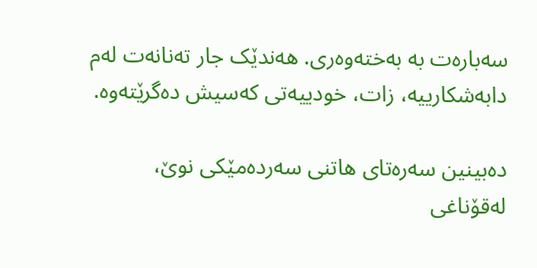سەبارەت بە بەختەوەری. هەندێک جار تەنانەت لەم دابەشکارییە، زات، خودییەتی کەسیش دەگرێتەوە.

دەبینین سەرەتای هاتنی سەردەمێکی نوێ، لەقۆناغی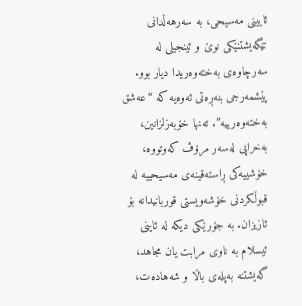ئایینی مەسیحی، بە سەرهەڵدانی تێگەیشتنێکی نوێ و ئینجیلی لە سەرچاوەی بەختەوەریدا دیار بوو. پێشمەرجی بنەڕەتی ئەوەیە کە “عەشق بەختەوەرییە”. تەنها خۆبەزلزانین، بەخراپی لەسەر مرۆڤ کەوتووە، خۆشییەکی ڕاستەقینەی مەسیحییە لە قبوڵکردنی خۆشەویستی قوربانیدانە بۆ ئازیزان. بە جۆرێکی دیکە لە ئاینی ئیسلام بە ناوی مرابت یان مجاهد، گەیشتنە بەپلەی باڵا و شەهادەت،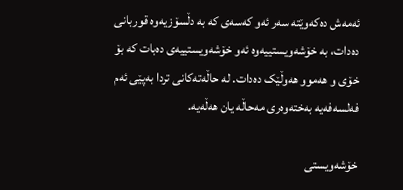ئەمەش دەکەوێتە سەر ئەو کەسەی کە بە دڵسۆزیەوە قوربانی دەدات، بە خۆشەویستییەوە ئەو خۆشەویستییەی دەبات کە بۆ خۆی و هەموو هەوڵێک دەدات. لە حاڵەتەکانی تردا بەپێی ئەم فەلسەفەیە بەختەوەری مەحاڵە یان هەڵەیە.

خۆشەویستی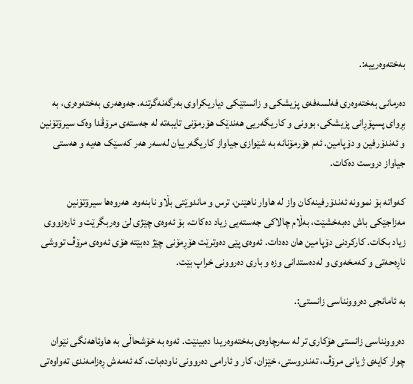بەختەوەرییە:.

دەرمانی بەختەوەری فەلسەفەی پزیشکی و زانستێکی دیاریکراوی بەرگەنەگرتنە. جەوهەری بەختەوەری، بە بڕوای پسپۆڕانی پزیشکی، بوونی و کاریگەریی هەندێک هۆرمۆنی تایبەتە لە جەستەی مرۆڤدا وەک سیرۆتۆنین و ئەندۆرفین و دۆپامین. ئەم هۆرمۆنانە بە شێوازی جیاواز کاریگەرییان لەسەر هەر کەسێک هەیە و هەستی جیاواز دروست دەکات.

کەواتە بۆ نموونە ئەندۆرفینەکان واز لە هاوار ناهێنن، ترس و ماندوێتی بڵاو نابنەوە. هەروەها سیرۆتۆنین مەزاجێکی باش دەبەخشێت، بەڵام چالاکی جەستەیی زیاد دەکات، بۆ ئەوەی چێژی لێ وەربگرێت و ئارەزووی زیاد بکات. کارکردنی دۆپامین هان دەدات. ئەوەی پێی دەوترێت هۆڕمۆنی چێژ دەبێتە هۆی ئەوەی مرۆڤ تووشی ناڕەحەتی و کەمخەوی و لەدەستدانی وزە و باری دەروونی خراپ بێت.

بە ئامانجی دەروونناسی زانستی:.

دەروونناسی زانستی هۆکاری تر لە سەرچاوەی بەختەوەریدا دەبینێت. ئەوە بە خۆشحاڵی بە هاوئاهەنگی نێوان چوار کایەی ژیانی مرۆڤ، تەندروستی، خێزان، کار و ئارامی دەروونی ناودەبات، کە ئەمەش ڕەزامەندی تەواوەتی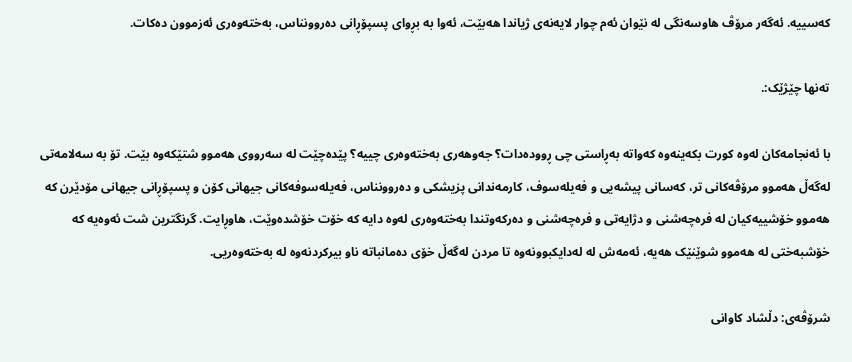کەسییە. ئەگەر مرۆڤ هاوسەنگی لە نێوان ئەم چوار لایەنەی ژیاندا هەبێت، ئەوا بە بڕوای پسپۆڕانی دەروونناس، بەختەوەری ئەزموون دەکات.

تەنها چێژێک:.

با ئەنجامەکان لەوە کورت بکەینەوە کەواتە بەڕاستی چی ڕوودەدات؟ جەوهەری بەختەوەری چییە؟ پێدەچێت لە سەرووی هەموو شتێکەوە بێت. تۆ بە سەلامەتی لەگەڵ هەموو مرۆڤەکانی تر، کەسانی پیشەیی و فەیلەسوف، کارمەندانی پزیشکی و دەروونناس، فەیلەسوفەکانی جیهانی کۆن و پسپۆڕانی جیهانی مۆدێرن کە هەموو خۆشییەکیان لە فرەچەشنی و دژایەتی و فرەچەشنی و دەرکەوتندا بەختەوەری لەوە دایە کە خۆت خۆشدەوێت، هاوڕایت. گرنگترین شت ئەوەیە کە خۆشبەختی لە هەموو شوێنێک هەیە، ئەمەش لە لەدایکبوونەوە تا مردن لەگەڵ خۆی دەمانباتە ناو بیرکردنەوە لە بەختەوەریی.

شرۆڤەی: دڵشاد کاوانی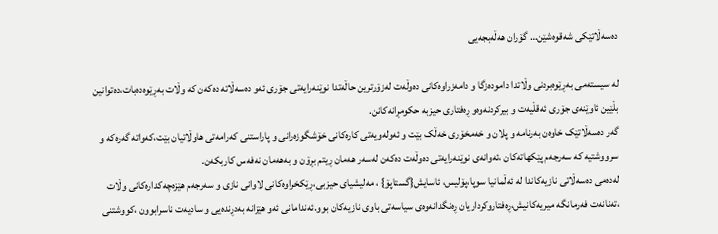دەسەڵاتێکی شەقوەشێن… گۆران هەڵەبجەیی

لە سیستەمی بەڕێوەبردنی وڵاتدا دامودەزگا و دامەزراوەکانی دەوڵەت لەزۆرترین حاڵەتدا نوێنەرایەتی جۆری ئەو دەسەڵاتە دەکەن کە وڵات بەڕێوەدەبات،دەتوانین بڵێین ئاوێنەی جۆری ئەقڵیەت و بیرکردنەوەو ڕەفتاری حیزبە حکومڕانەکانن.
گەر دەسەڵاتێک خاوەن بەرنامە و پلان و خەمخۆری خەڵک بێت و ئەولەویەتی کارەکانی خۆشگوزەرانی و پاراستنی کەرامەتی هاوڵاتیان بێت،کەواتە گەرەکە و سرووشتیە کە سەرجەم پێکهاتەکان ،ئەوانەی نوێنەرایەتی دەوڵەت دەکەن لەسەر هەمان ڕیتم بڕۆن و بەهەمان نەفەس کاربکەن.
لەدەمی دەسەڵاتی نازیەکاندا لە ئەڵمانیا سوپا،پۆلیس، ئاسایش{گستاپۆ} ، مەلیشیای حیزبی،ڕێکخراوەکانی لاوانی نازی و سەرجەم هێزەچەکدارەکانی وڵات ،تەنانەت فەرمانگە میریەکانیش،ڕەفتاروکرداریان ڕەنگدانەوەی سیاسەتی باوی نازیەکان بوو.ئەندامانی ئەو هێزانە بەدڕندەیی و سادیەت ناسرابوون ،کووشتنی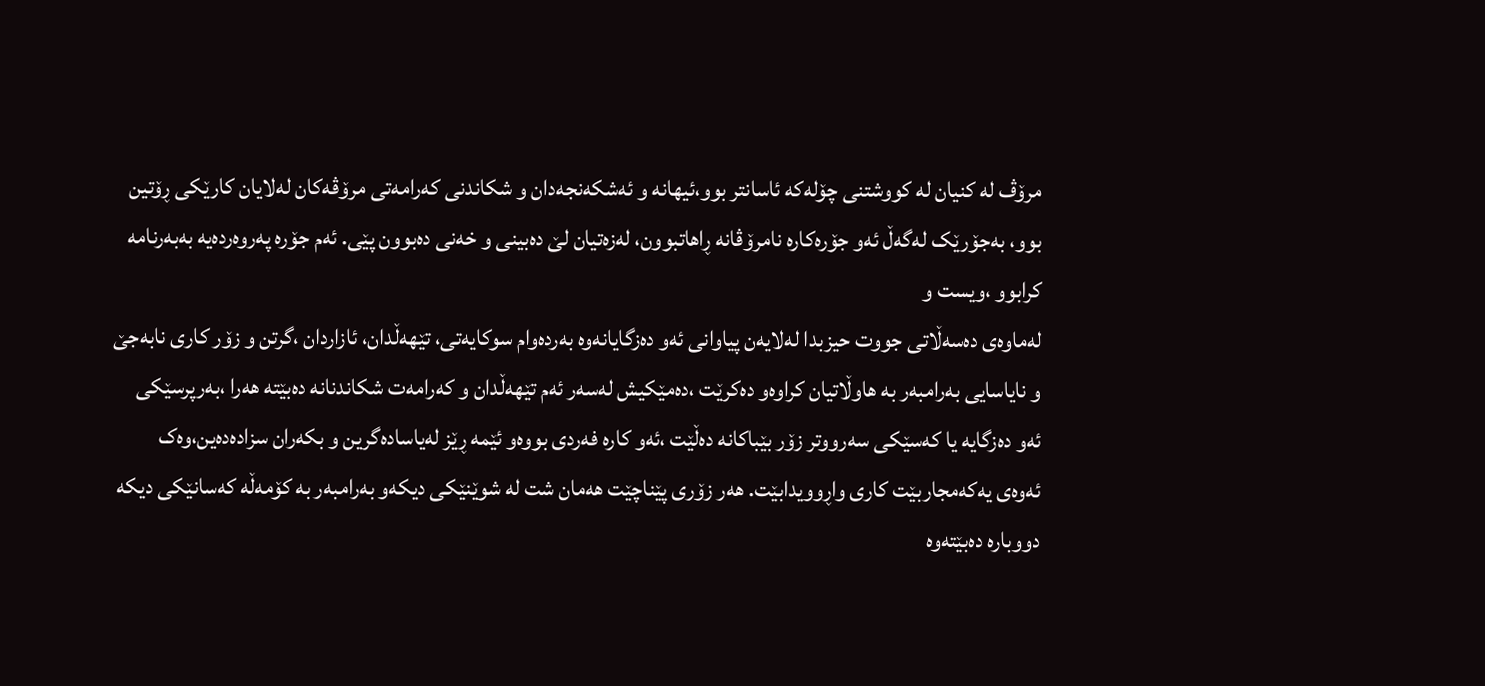مرۆڤ لە کنیان لە کووشتنی چۆلەکە ئاسانتر بوو،ئیهانە و ئەشکەنجەدان و شکاندنی کەرامەتی مرۆڤەکان لەلایان کارێکی ڕۆتین بوو، بەجۆرێک لەگەڵ ئەو جۆرەکارە نامرۆڤانە ڕاهاتبوون، لەزەتیان لێ دەبینی و خەنی دەبوون پێی. ئەم جۆرە پەروەردەیە بەبەرنامە کرابوو ،ویست و
لەماوەی دەسەڵاتی جووت حیزبدا لەلایەن پیاوانی ئەو دەزگایانەوە بەردەوام سوکایەتی، تێهەڵدان، ئازاردان ،گرتن و زۆر کاری نابەجێ و نایاسایی بەرامبەر بە هاوڵاتیان کراوەو دەکرێت ،دەمێکیش لەسەر ئەم تێهەڵدان و کەرامەت شکاندنانە دەبێتە هەرا ،بەرپرسێکی ئەو دەزگایە یا کەسێکی سەرووتر زۆر بێباکانە دەڵێت ،ئەو کارە فەردی بووەو ئێمە ڕێز لەیاسادەگرین و بکەران سزادەدەین،وەک ئەوەی یەکەمجاربێت کاری واڕوویدابێت. هەر زۆری پێناچێت هەمان شت لە شوێنێکی دیکەو بەرامبەر بە کۆمەڵە کەسانێکی دیکە دووبارە دەبێتەوە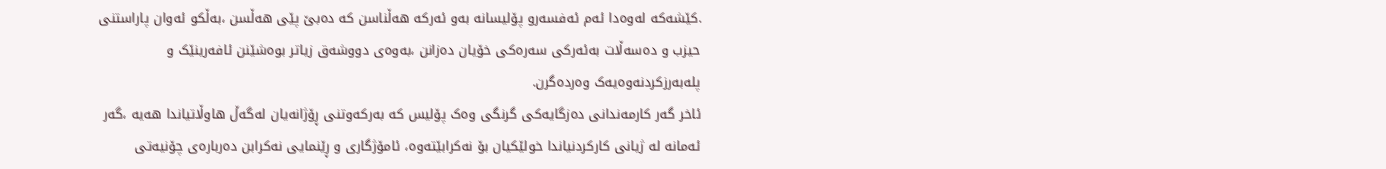.کێشەکە لەوەدا ئەم ئەفسەرو پۆلیسانە بەو ئەرکە هەڵناسن کە دەبێ پێی هەڵسن ،بەڵکو ئەوان پاراستنی حیزب و دەسەڵات بەئەرکی سەرەکی خۆیان دەزانن ،بەوەی دووشەق زیاتر بوەشێنن ئافەرینێک و پلەبەرزکردنەوەیەک وەردەگرن.
ئاخر گەر کارمەندانی دەزگایەکی گرنگی وەک پۆلیس کە بەرکەوتنی ڕۆژانەیان لەگەڵ هاوڵاتیاندا هەیە ،گەر ئەمانە لە ژیانی کارکردنیاندا خولێکیان بۆ نەکرابێتەوە، ئامۆژگاری و ڕێنمایی نەکرابن دەربارەی چۆنیەتی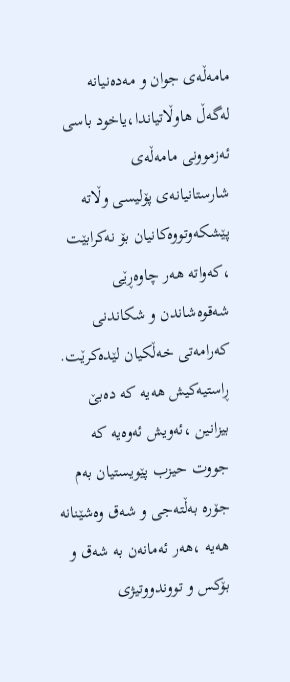مامەڵەی جوان و مەدەنیانە لەگەڵ هاوڵاتیاندا،یاخود باسی ئەزموونی مامەڵەی شارستانیانەی پۆلیسی وڵاتە پێشکەوتووەکانیان بۆ نەکرابێت ،کەواتە هەر چاوەڕێی شەقوەشاندن و شکاندنی کەرامەتی خەڵکیان لێدەکرێت. ڕاستیەکیش هەیە کە دەبێ بیزانین ،ئەویش ئەوەیە کە جووت حیزب پێویستیان بەم جۆرە بەڵتەجی و شەق وەشێنانە هەیە ،هەر ئەمانەن بە شەق و بۆکس و تووندووتیژی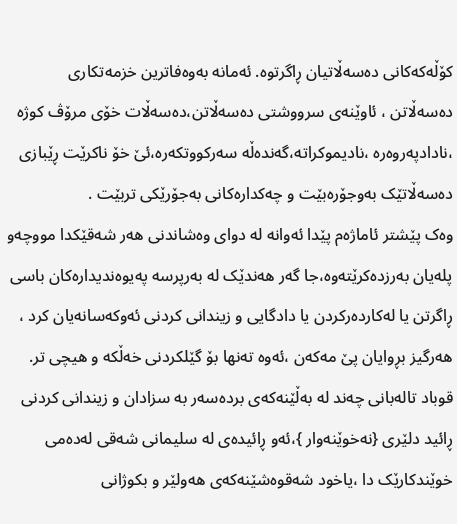کۆڵەکەکانی دەسەڵاتیان ڕاگرتوە. ئەمانە بەوەفاترین خزمەتکاری دەسەڵاتن ، ئاوێنەی سرووشتی دەسەڵاتن،دەسەڵات خۆی مرۆڤ کوژە ،نادادپەروەرە ،نادیموکراتە،گەندەڵە سەرکووتکەرە،ئێ خۆ ناکرێت ڕێبازی دەسەڵاتێک بەوجۆرەبێت و چەکدارەکانی بەجۆرێکی تربێت .
وەک پێشتر ئاماژەم پێدا ئەوانە لە دوای وەشاندنی هەر شەقێکدا مووچەو پلەیان بەرزدەکرێتەوە،جا گەر هەندێک لە بەرپرسە پەیوەندیدارەکان باسی ڕاگرتن یا لەکاردەرکردن یا دادگایی و زیندانی کردنی ئەوکەسانەیان کرد ، هەرگیز بڕوایان پێ مەکەن ،ئەوە تەنها بۆ گێلکردنی خەڵکە و هیچی تر. قوباد تالەبانی چەند لە بەڵێنەکەی بردەسەر بە سزادان و زیندانی کردنی ڕائید دلێری {نەخوێنەوار }،ئەو ڕائیدەی لە سلیمانی شەقی لەدەمی خوێندکارێک دا ،یاخود شەقوەشێنەکەی هەولێر و بکوژانی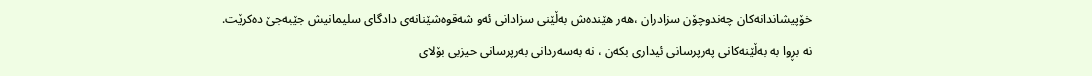خۆپیشاندانەکان چەندوچۆن سزادران ،هەر هێندەش بەڵێنی سزادانی ئەو شەقوەشێنانەی دادگای سلیمانیش جێبەجێ دەکرێت.
نە بڕوا بە بەڵێنەکانی پەرپرسانی ئیداری بکەن ، نە بەسەردانی بەرپرسانی حیزبی بۆلای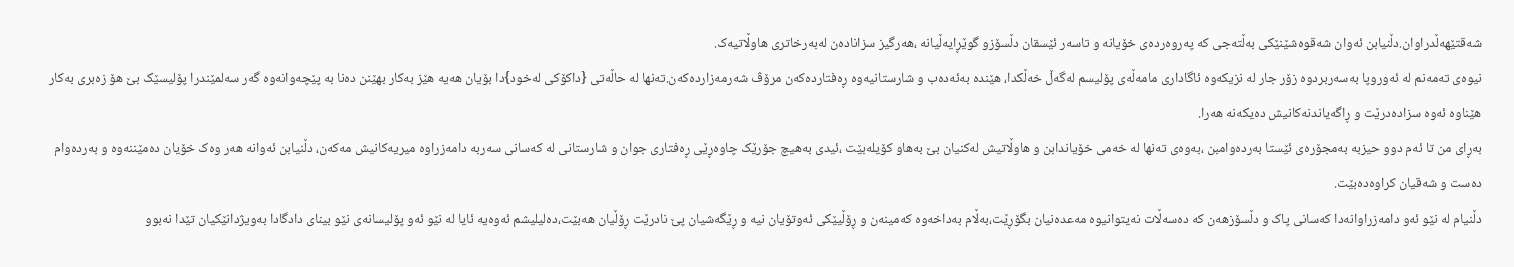شەقتێهەڵدراوان.دڵنیابن ئەوان شەقوەشێنێکی بەڵتەجی کە پەروەردەی خۆیانە و تاسەر ئێسقان دڵسۆزو گوێڕایەڵیانە ،هەرگیز سزانادەن لەبەرخاتری هاوڵاتیەک.
نیوەی تەمەنم لە ئەوروپا بەسەربردوە زۆر جار لە نزیکەوە ئاگاداری مامەڵەی پۆلیسم لەگەڵ خەڵکدا، هێندە بەئەدەب و شارستانیەوە ڕەفتاردەکەن مرۆڤ شەرمەزاردەکەن.تەنها لە حاڵەتی {داکۆکی لەخود}دا بۆیان هەیە هێز بەکار بهێنن دەنا بە پێچەوانەوە گەر سەلمێندرا پۆلیسێک بێ هۆ زەبری بەکار هێناوە ئەوە سزادەدرێت و ڕاگەیاندنەکانیش دەیکەنە هەرا.
بەڕای من تا ئەم دوو حیزبە بەمجۆرەی ئێستا بەردەوامبن ،بەوەی تەنها لە خەمی خۆیاندابن و هاوڵاتیش لەکنیان بێ بەهاو کۆیلەبێت ،ئیدی بەهیچ جۆرێک چاوەڕێی ڕەفتاری جوان و شارستانی لە کەسانی سەربە دامەزراوە میریەکانیش مەکەن، دڵنیابن ئەوانە هەر وەک خۆیان دەمێننەوە و بەردەوام دەست و شەقیان کراوەدەبێت.
دڵنیام لە نێو ئەو دامەزراوانەدا کەسانی پاک و دڵسۆزهەن کە دەسەڵات نەیتوانیوە مەعدەنیان بگۆڕێت،بەڵام بەداخەوە کەمینەن و ڕۆڵیێکی ئەوتۆیان نیە و ڕێگەشیان پێ نادرێت ڕۆڵیان هەبێت،دەلیلیشم ئەوەیە ئایا لە نێو ئەو پۆلیسانەی نێو بینای دادگادا بەویژدانێکیان تێدا نەبوو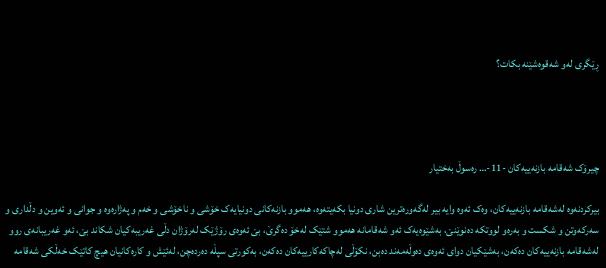ڕێگری لەو شەقوەشێنە بکات؟




چیرۆک شەقامە بازنەییەکان -11-… رەسوڵ بەختیار

بیرکردنەوە لەشەقامە بازنەییەکان، وەک ئەوە وایە بیر لەگەورەترین شاری دونیا بکەیتەوە، هەموو بازنەکانی دونیایەک خۆشی و ناخۆشی و خەم و پەژارەوە و جوانی و ئەوین و دڵداری و سەرکەوتن و شکست و بەرەو لووتکە دەنوێنێ، بەشێوەیەک ئەو شەقامانە هەموو شتێک لەخۆ دەگرێ، بێ ئەوەی رۆژێک لەرۆژان دڵی غەریبەکیان شکاند بێ، ئەو غەریبانەی روو لەشەقامە بازنەییەکان دەکەن، بەشێکیان دوای ئەوەی دەوڵەمەند دەبن، نکۆڵی لەچاکەکارییەکان دەکەن، بەکورتی سپڵە دەردەچن، لەئێش و کارەکانیان هیچ کاتێک خەڵکی شەقامە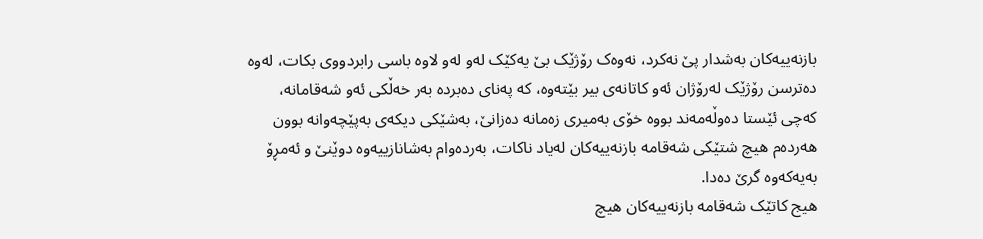بازنەییەکان بەشدار پێ نەکرد، نەوەک رۆژێک بێ یەکێک لەو لەو لاوە باسی رابردووی بکات، لەوە دەترسن رۆژێک لەرۆژان ئەو کاتانەی بیر بێتەوە، کە پەنای دەبردە بەر خەڵکی ئەو شەقامانە، کەچی ئێستا دەوڵەمەند بووە خۆی بەمیری زەمانە دەزانێ، بەشێکی دیکەی بەپێچەوانە بوون هەردەم هیچ شتێکی شەقامە بازنەییەکان لەیاد ناکات، بەردەوام بەشانازییەوە دوێنێ و ئەمڕۆ بەیەکەوە گرێ دەدا.
هیج کاتێک شەقامە بازنەییەکان هیچ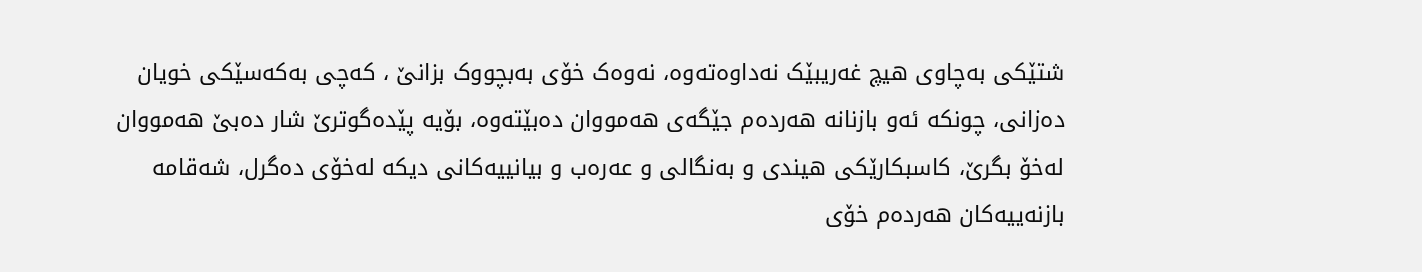شتێکی بەچاوی هیچ غەریبێک نەداوەتەوە، نەوەک خۆی بەبچووک بزانێ ، کەچی بەکەسێکی خویان دەزانی، چونکە ئەو بازنانە هەردەم جێگەی هەمووان دەبێتەوە، بۆیە پێدەگوترێ شار دەبێ هەمووان لەخۆ بگرێ، کاسبکارێکی هیندی و بەنگالی و عەرەب و بیانییەکانی دیکە لەخۆی دەگرل، شەقامە بازنەییەکان هەردەم خۆی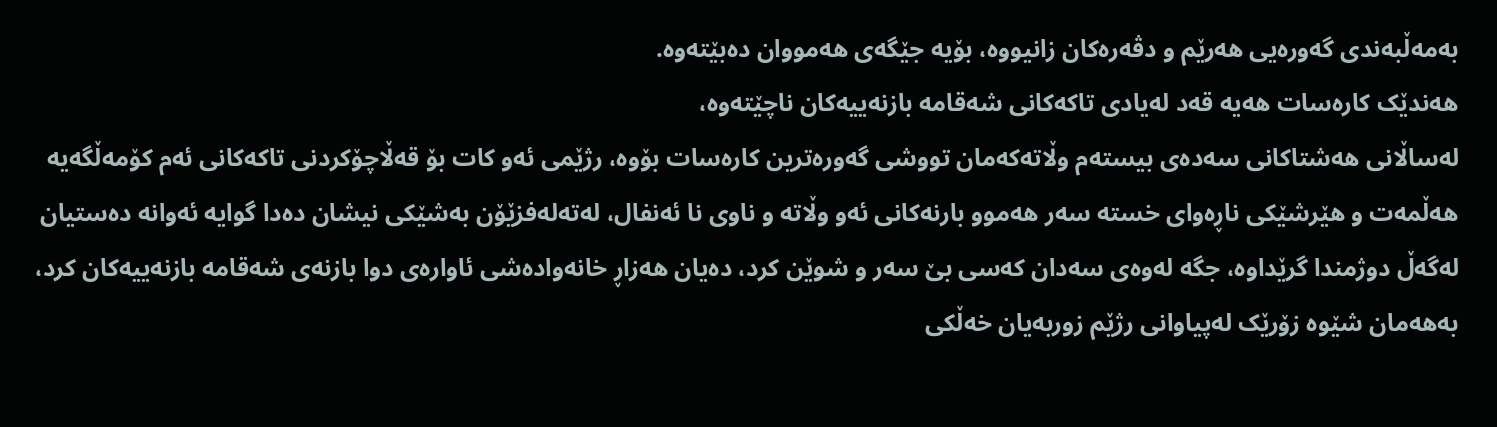بەمەڵبەندی گەورەیی هەرێم و دڤەرەکان زانیووە، بۆیە جێگەی هەمووان دەبێتەوە.
هەندێک کارەسات هەیە قەد لەیادی تاکەکانی شەقامە بازنەییەکان ناچێتەوە،
لەساڵانی هەشتاکانی سەدەی بیستەم وڵاتەکەمان تووشی گەورەترین کارەسات بۆوە، رژێمی ئەو کات بۆ قەڵاچۆکردنی تاکەکانی ئەم کۆمەڵگەیە هەڵمەت و هێرشێکی ناڕەوای خستە سەر هەموو بارنەکانی ئەو وڵاتە و ناوی نا ئەنفال، لەتەلەفزێۆن بەشێکی نیشان دەدا گوایە ئەوانە دەستیان لەگەڵ دوژمندا گرێداوە، جگە لەوەی سەدان کەسی بێ سەر و شوێن کرد، دەیان هەزاڕ خانەوادەشی ئاوارەی دوا بازنەی شەقامە بازنەییەکان کرد،
بەهەمان شێوە زۆرێک لەپیاوانی رژێم زوربەیان خەڵکی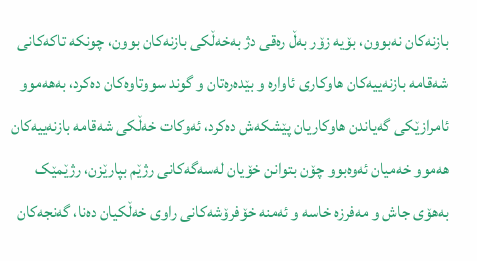بازنەکان نەبوون، بۆیە زۆر بەڵ رەقی دژ بەخەڵکی بازنەکان بوون، چونکە تاکەکانی شەقامە بازنەییەکان هاوکاری ئاواره و بێدەرەتان و گوند سووتاوەکان دەکرد، بەهەموو ئامرازێکی گەیاندن هاوکاریان پێشکەش دەکرد، ئەوکات خەڵکی شەقامە بازنەییەکان هەموو خەمیان ئەوەبوو چۆن بتوانن خۆیان لەسەگەکانی رژێم بپارێزن، رژێمێک بەهۆی جاش و مەفرزە خاسە و ئەمنە خۆفرۆشەکانی راوی خەڵکیان دەنا، گەنجەکان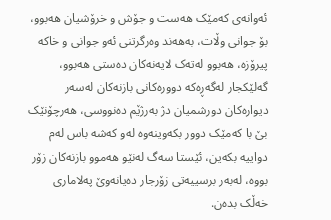ئەوانەی کەمێک هەست و جۆش و خرۆشیان هەبوو، بۆ جوانی وڵات، بەهەند وەرگرتنی ئەو جوانی و خاکە پیرۆزە، هەبوو لەتەک لایەنەکان دەستی هەبوو، گەلێکجار لەگەڕەکە دوورەکانی بازنەکان لەسەر دیوارەکان دورشمیان دژ بەرژێم دەنووسی، هەرچۆنێک بێ با کەمێک دوور بکەوینەوە لەو کەشە باس لەم دواییە بکەین، ئێستا سەگ لەنێو هەموو بازنەکان زۆر بووە، لەبەر برسییەتی زۆرجار دەیانەوێ پەلاماری خەڵک بدەن.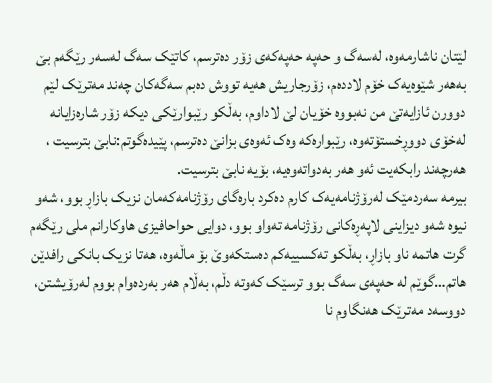لێتان ناشارمەوە، لەسەگ و حەپە حەپەکەی زۆر دەترسم، کاتێک سەگ لەسەر رێگەم بێ بەهەر شێوەیەک خۆم لاددەم، زۆرجاریش هەیە تووش دەبم سەگەکان چەند مەترێک لێم دوورن ئازایەتێ من نەبووە خۆیان لێ لاداوم، بەڵکو رێبوارێکی دیکە زۆر شارەزایانە لەخۆی دووڕخستۆتەوە، رێبوارەکە وەک ئەوەی بزانێ دەترسم، پێیدەگوتم:نابێ بترسیت ، هەرچەند رابکەیت ئەو هەر بەدواتەوەیە، بۆیە نابێ بترسیت.
بیرمە سەردمێک لەرۆژنامەیەک کارم دەکرد بارەگای رۆژنامەکەمان نزیک بازاڕ بوو، شەو نیوە شەو دیزاینی لاپەڕەکانی رۆژنامە تەواو بوو، دوایی حواحافیزی هاوکارانم ملی رێگەم گرت هاتمە ناو بازاڕ، بەڵکو تەکسییەکم دەستکەوێ بۆ ماڵەوە، هەتا نزیک بانکی رافدێن هاتم…گوێم لە حەپەی سەگ بوو ترسێک کەوتە دڵم، بەڵام هەر بەردەوام بووم لەرۆیشتن، دووسەد مەترێک هەنگاوم نا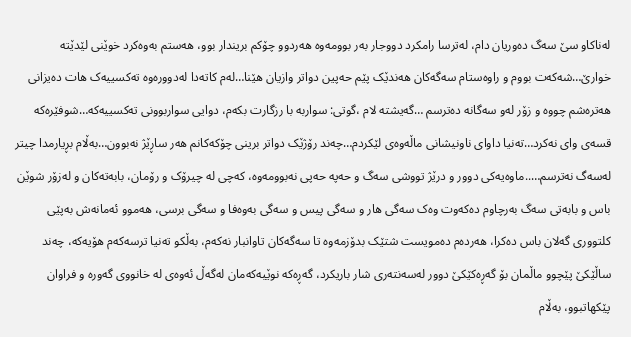لەناکاو سێ سەگ دەوریان دام، لەترسا رامکرد دووجار بەر بوومەوە هەردوو چۆکم بریندار بوو، هەستم بەوەکرد خوێنی لێدێتە خوارێ…شەکەت بووم و راوەستام سەگەکان هەندێک پێم حەپین دواتر وازیان هێنا…لەم کاتەدا لەدوورەوە تەکسییەک هات دەیزانی هەترەشم چووە و زۆر لەو سەگانە دەترسم …گەیشتە لام ،گوتی: سواربە با رزگارت بکەم، دوایی سواربوونی تەکسییەکە…شوفێرەکە قسەی وای نەکرد…تەنیا داوای ناونیشانی ماڵەوەی لێکردم…چەند رۆژێک دواتر برینی چۆکەکانم هەر ساڕێژ نەبوون…بەڵام بڕیارمدا چیتر لەسەگ نەترسم…..ماوەیەکی دوور و درێژ تووشی سەگ و حەپە حەپی نەبوومەوە، کەچی لە چیرۆک و رۆمان، بابەتەکان و لەزۆر شوێن باس و بابەتی سەگ بەرچاوم دەکەوت وەک سەگی هار و سەگی پیس و سەگی بەوەفا و سەگی برسی، هەموو ئەمانەش بەپێی کلتووری گەلان باس دەکرا، هەردەم دەمویست شتێک بدۆزمەوە تا سەگەکان تاوانبار نەکەم، بەڵکو تەنیا ترسەکەم هۆیەکە، چەند ساڵێکێ پێچوو ماڵمان بۆ گەڕەکێکێ دوور لەسەنتەری شار باریکرد، گەڕەکە نوێیەکەمان لەگەڵ ئەوەی لە خانووی گەورە و فراوان پێکهاتبوو، بەڵام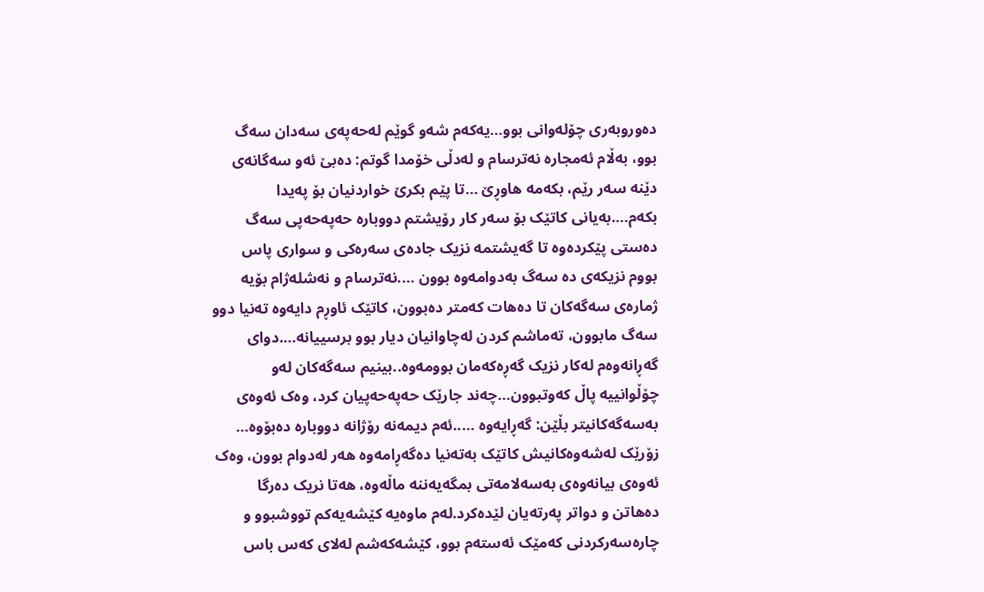دەوروبەری چۆلەوانی بوو…یەکەم شەو گوێم لەحەپەی سەدان سەگ بوو، بەڵام ئەمجارە نەترسام و لەدڵی خۆمدا گوتم: دەبێ ئەو سەگانەی دێنە سەر رێم، بکەمە هاوڕێ …تا پێم بکرێ خواردنیان بۆ پەیدا بکەم….بەیانی کاتێک بۆ سەر کار رۆیشتم دووبارە حەپەحەپی سەگ دەستی پێکردەوە تا گەیشتمە نزیک جادەی سەرەکی و سواری پاس بووم نزیکەی دە سەگ بەدوامەوە بوون ….نەترسام و نەشلەژام بۆیە ژمارەی سەگەکان تا دەهات کەمتر دەبوون، کاتێک ئاوڕم دایەوە تەنیا دوو سەگ مابوون، تەماشم کردن لەچاوانیان دیار بوو برسییانە….دوای گەڕانەوەم لەکار نزیک گەڕەکەمان بوومەوە..بینیم سەگەکان لەو چۆڵوانییە پاڵ کەوتبوون…چەند جارێک حەپەحەپیان کرد، وەک ئەوەی بەسەگەکانیتر بڵێن: گەڕایەوە …..ئەم دیمەنە رۆژانە دووبارە دەبۆوە… زۆرێک لەشەوەکانیش کاتێک بەتەنیا دەگەڕامەوە هەر لەدوام بوون، وەک ئەوەی بیانەوەی بەسەلامەتی بمگەیەننە ماڵەوە، هەتا نریک دەرگا دەهاتن و دواتر پەرتەیان لێدەکرد.لەم ماوەیە کێشەیەکم تووشبوو و چارەسەرکردنی کەمێک ئەستەم بوو، کێشەکەشم لەلای کەس باس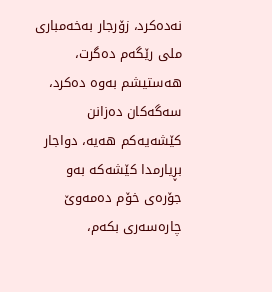نەدەکرد، زۆرجار بەخەمباری ملی رێگەم دەگرت، هەستیشم بەوە دەکرد، سەگەکان دەزانن کێشەیەکم هەیە، دواجار بڕیارمدا کێشەکە بەو جۆرەی خۆم دەمەوێ چارەسەری بکەم،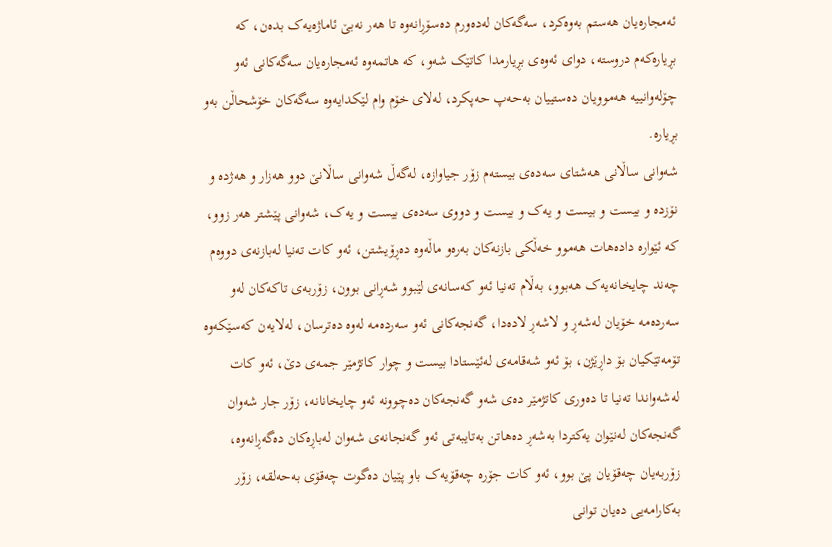ئەمجارەیان هەستم بەوەکرد، سەگەکان لەدەورم دەسۆڕانەوە تا هەر نەبێ ئاماژەیەک بدەن، کە بڕیارەکەم دروستە، دوای ئەوەی بڕیارمدا کاتێک شەو، کە هاتمەوە ئەمجارەیان سەگەکانی ئەو چۆلەوانییە هەموویان دەستییان بەحەپ حەپکرد، لەلای خۆم وام لێکدایەوە سەگەکان خۆشحاڵن بەو بڕیارە.
شەوانی ساڵانی هەشتای سەدەی بیستەم زۆر جیاوازە، لەگەڵ شەوانی ساڵانێ دوو هەزار و هەژدە و نۆزدە و بیست و بیست و یەک و بیست و دووی سەدەی بیست و یەک، شەوانی پێشتر هەر زوو، کە ئێوارە دادەهات هەموو خەڵکی بازنەکان بەرەو ماڵەوە دەڕۆیشتن، ئەو کات تەنیا لەبازنەی دووەم چەند چایخانەیەک هەبوو، بەڵام تەنیا ئەو کەسانەی لێبوو شەڕانی بوون، زۆربەی تاکەکان لەو سەردەمە خۆیان لەشەڕ و لاشەڕ لادەدا، گەنجەکانی ئەو سەردەمە لەوە دەترسان، لەلایەن کەسێکەوە تۆمەتێکیان بۆ داڕێژن، بۆ ئەو شەقامەی لەئێستادا بیست و چوار کاتژمێر جمەی دێ، ئەو کات لەشەواندا تەنیا تا دەوری کاتژمێر دەی شەو گەنجەکان دەچوونە ئەو چایخانانە، زۆر جار شەوان گەنجەکان لەنێوان یەکتردا بەشەڕ دەهاتن بەتایبەتی ئەو گەنجانەی شەوان لەباڕەکان دەگەڕانەوە، زۆربەیان چەقۆیان پێ بوو، ئەو کات جۆرە چەقۆیەک باو پێیان دەگوت چەقۆی بەحەلقە، زۆر بەکارامەیی دەیان توانی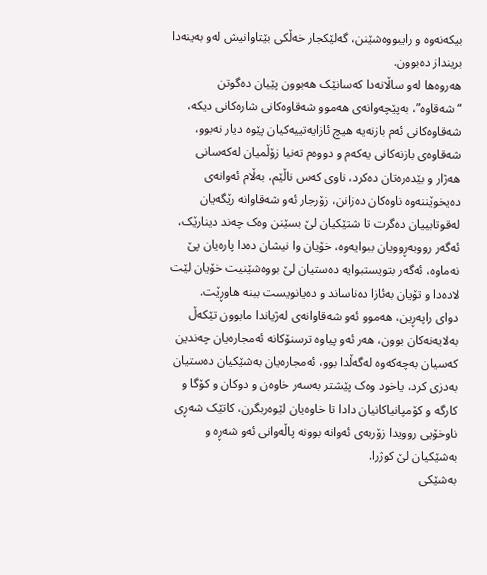بیکەنەوە و رایبووەشێنن، گەلێکجار خەڵکی بێتاوانیش لەو بەینەدا برینداز دەبوون.
هەروەها لەو ساڵانەدا کەسانێک هەبوون پێیان دەگوتن “شەقاوە”، بەپێچەوانەی هەموو شەقاوەکانی شارەکانی دیکە، شەقاوەکانی ئەم بازنەیە هیچ ئازایەتییەکیان پێوە دیار نەبوو، شەقاوەی بازنەکانی یەکەم و دووەم تەنیا زۆڵمیان لەکەسانی هەژار و بێدەرەتان دەکرد، ناوی کەس ناڵێم، بەڵام ئەوانەی دەیخوێننەوە ناوەکان دەزانن، زۆرجار ئەو شەقاوانە رێگەیان لەقوتابییان دەگرت تا شتێکیان لێ بسێنن وەک چەند دینارێک، ئەگەر رووبەڕوویان ببوایەوە، خۆیان وا نیشان دەدا پارەیان پێ نەماوە، ئەگەر بتویستبوایە دەستیان لێ بووەشێنیت خۆیان لێت لادەدا و تۆیان بەئازا دەناساند و دەیانویست ببنە هاوڕێت.
دوای راپەڕین، هەموو ئەو شەقاوانەی لەژیاندا مابوون تێکەڵ بەلایەنەکان بوون، هەر ئەو پیاوە ترسنۆکانە ئەمجارەیان چەندین کەسیان بەچەکەوە لەگەڵدا بوو، ئەمجارەیان بەشێکیان دەستیان بەدزی کرد، یاخود وەک پێشتر بەسەر خاوەن و دوکان و کۆگا و کارگە و کۆمپانیاکانیان دادا تا خاوەیان لێوەربگرن، کاتێک شەڕی ناوخۆیی روویدا زۆربەی ئەوانە بوونە پاڵەوانی ئەو شەڕە و بەشێکیان لێ کوژرا.
بەشێکی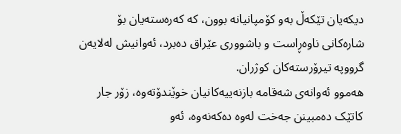دیکەیان تێکەڵ بەو کۆمپانیانە بوون، کە کەرەستەیان بۆ شارەکانی ناوەڕاست و باشووری عێراق دەبرد، ئەوانیش لەلایەن گرووپە تیرۆرستەکان کوژران.
هەموو ئەوانەی شەقامە بازنەییەکانیان خوێندۆتەوە، زۆر جار کاتێک دەمبینن جەخت لەوە دەکەنەوە، ئەو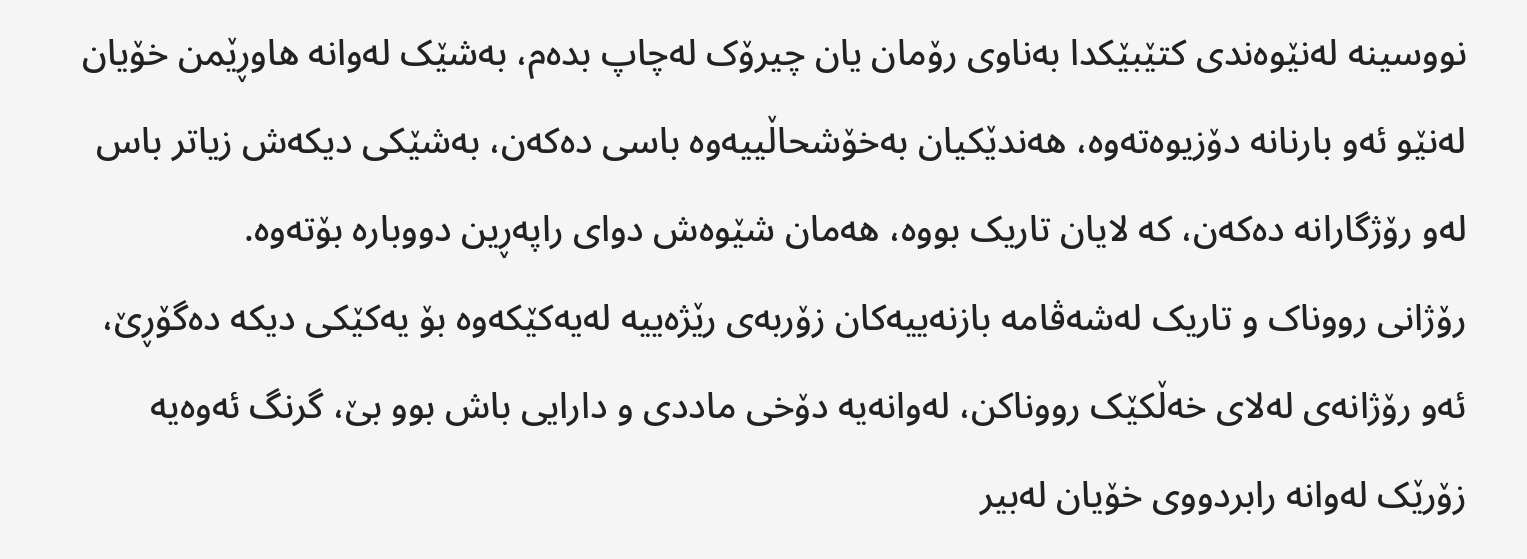نووسینە لەنێوەندی کتێبێکدا بەناوی رۆمان یان چیرۆک لەچاپ بدەم، بەشێک لەوانە هاوڕێمن خۆیان لەنێو ئەو بارنانە دۆزیوەتەوە، هەندێکیان بەخۆشحاڵییەوە باسی دەکەن، بەشێکی دیکەش زیاتر باس لەو رۆژگارانە دەکەن، کە لایان تاریک بووە، هەمان شێوەش دوای راپەڕین دووبارە بۆتەوە.
رۆژانی رووناک و تاریک لەشەڤامە بازنەییەکان زۆربەی رێژەییە لەیەکێکەوە بۆ یەکێکی دیکە دەگۆڕێ، ئەو رۆژانەی لەلای خەڵکێک رووناکن، لەوانەیە دۆخی ماددی و دارایی باش بوو بێ، گرنگ ئەوەیە زۆرێک لەوانە رابردووی خۆیان لەبیر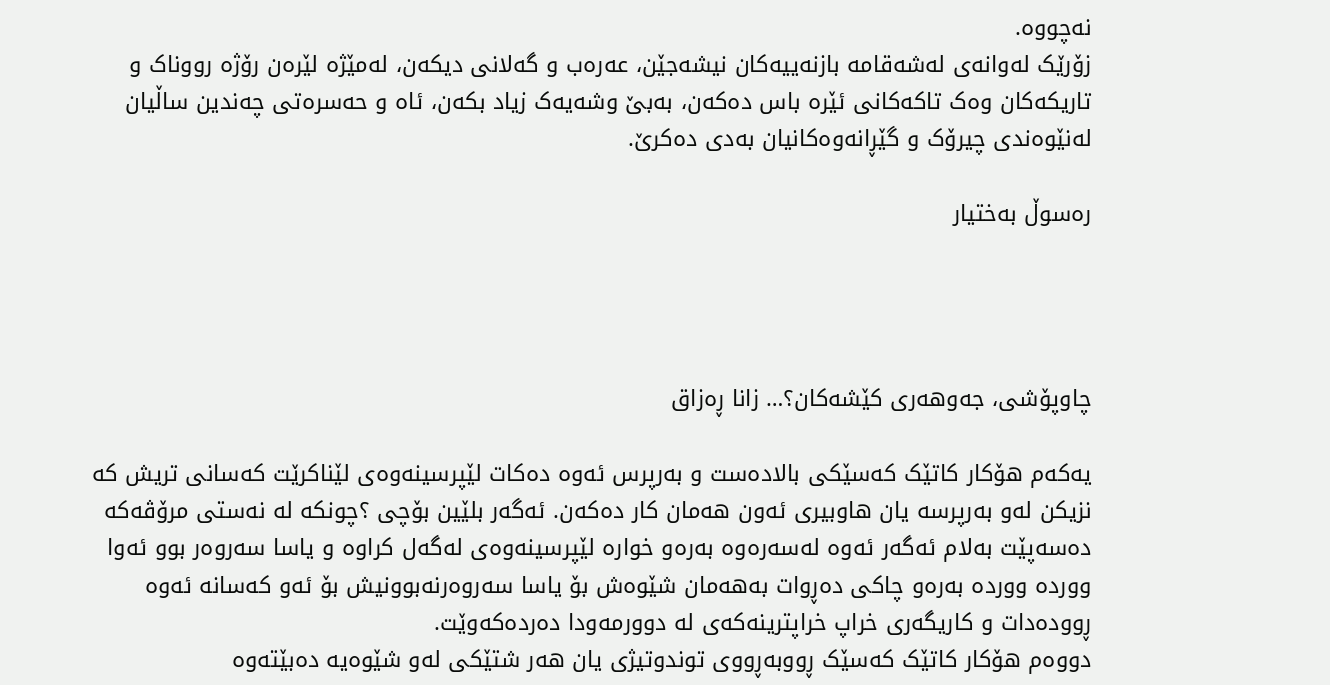نەچووە.
زۆرێک لەوانەی لەشەقامە بازنەییەکان نیشەجێن، عەرەب و گەلانی دیکەن، لەمێژە لێرەن رۆژە رووناک و تاریکەکان وەک تاکەکانی ئێرە باس دەکەن، بەبێ وشەیەک زیاد بکەن، ئاه و حەسرەتی چەندین ساڵیان لەنێوەندی چیرۆک و گێڕانەوەکانیان بەدی دەکرێ.

رەسوڵ بەختیار




چاوپۆشی، جەوهەری کێشەکان؟… زانا ڕەزاق

یەکەم هۆکار کاتێک کەسێکی بالادەست و بەرپرس ئەوە دەکات لێپرسینەوەی لێناکرێت کەسانی تریش کە نزیکن لەو بەرپرسە یان هاوبیری ئەون هەمان کار دەکەن. ئەگەر بلێین بۆچی ؟چونکە لە نەستی مرۆڤەکە دەسەپێت بەلام ئەگەر ئەوە لەسەرەوە بەرەو خوارە لێپرسینەوەی لەگەل کراوە و یاسا سەروەر بوو ئەوا ووردە ووردە بەرەو چاکی دەڕوات بەهەمان شێوەش بۆ یاسا سەروەرنەبوونیش بۆ ئەو کەسانە ئەوە ڕوودەدات و کاریگەری خراپ خراپترینەکەی لە دوورمەودا دەردەکەوێت.
دووەم هۆکار کاتێک کەسێک ڕووبەڕووی توندوتیژی یان هەر شتێکی لەو شێوەیە دەبێتەوە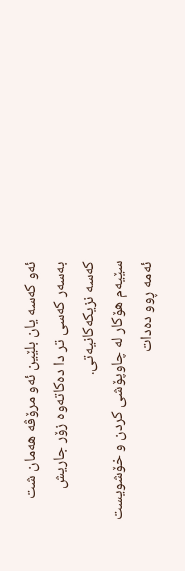ئەو کەسە یان بلێین ئەو مرۆڤە هەمان شت بەسەر کەسی تر دا دەکاتەوە زۆر جاریش کەسە نزیکەکانیەتی.
سێیەم هۆکار لە چاوپۆشی کردن و خۆشویست ئەمە ڕوو دەدات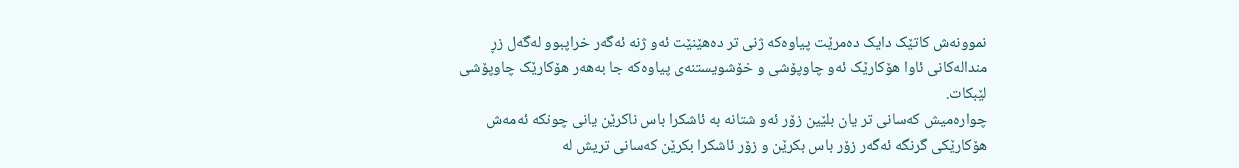نموونەش کاتێک دایک دەمرێت پیاوەکە ژنی تر دەهێنێت ئەو ژنە ئەگەر خراپبوو لەگەل زڕ مندالەکانی ئاوا هۆکارێک ئەو چاوپۆشی و خۆشویستنەی پیاوەکە جا بەهەر هۆکارێک چاوپۆشی لێبکات.
چوارەمیش کەسانی تر یان بلێین زۆر ئەو شتانە بە ئاشکرا باس ناکرێن یانی چونکە ئەمەش هۆکارێکی گرنگە ئەگەر زۆر باس بکرێن و زۆر ئاشکرا بکرێن کەسانی تریش لە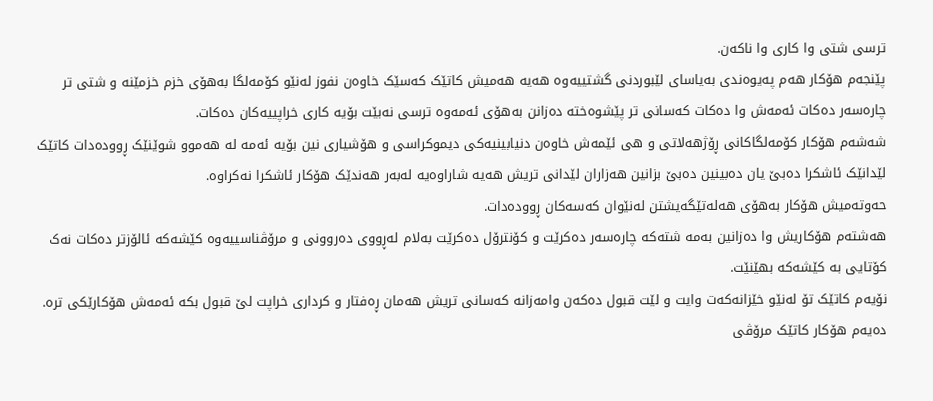ترسی شتی وا کاری وا ناکەن.
پێنجەم هۆکار هەم پەیوەندی بەیاسای لێبوردنی گشتییەوە هەیە هەمیش کاتێک کەسێک خاوەن نفوز لەنێو کۆمەلگا بەهۆی خزم خزمێنە و شتی تر چارەسەر دەکات ئەمەش وا دەکات کەسانی تر پێشوەختە دەزانن بەهۆی ئەمەوە ترسی نەبێت بۆیە کاری خراپییەکان دەکات.
شەشەم هۆکار کۆمەلگاکانی ڕۆژهەلاتی و هی ئێمەش خاوەن دنیابینیەکی دیموکراسی و هۆشیاری نین بۆیە ئەمە لە هەموو شوێنێک ڕوودەدات کاتێک لێدانێک ئاشکرا دەبێ یان دەبینین دەبێ بزانین هەزاران لێدانی تریش هەیە شاراوەیە لەبەر هەندێک هۆکار ئاشکرا نەکراوە.
حەوتەمیش هۆکار بەهۆی هەلەتێگەیشتن لەنێوان کەسەکان ڕوودەدات.
هەشتەم هۆکاریش وا دەزانین بەمە شتەکە چارەسەر دەکرێت و کۆنترۆل دەکرێت بەلام لەڕووی دەروونی و مرۆڤناسییەوە کێشەکە ئالۆزتر دەکات نەک کۆتایی بە کێشەکە بهێنێت.
نۆیەم کاتێک تۆ لەنێو خێزانەکەت وایت و لێت قبول دەکەن وامەزانە کەسانی تریش هەمان ڕەفتار و کرداری خراپت لێ قبول بکە ئەمەش هۆکارێکی ترە.
دەیەم هۆکار کاتێک مرۆڤی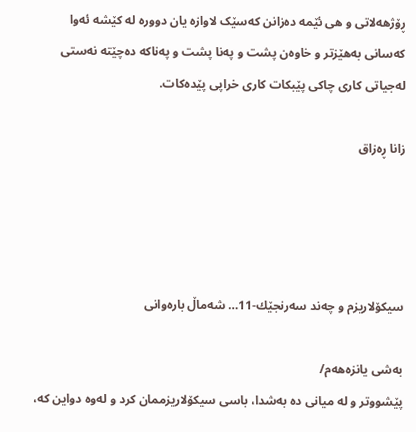ڕۆژهەلاتی و هی ئێمە دەزانن کەسێک لاوازە یان دوورە لە کێشە ئەوا کەسانی بەهێزتر و خاوەن پشت و پەنا پشت و پەناکە دەچێتە نەستی لەجیاتی کاری چاکی پێبکات کاری خراپی پێدەکات.

زانا ڕەزاق




سیکۆلاریزم و چەند سەرنجێك-11… شەماڵ بارەوانی

بەشی یانزەهەم/
پێشووتر و لە میانی دە بەشدا، باسی سیکۆلاریزممان کرد و لەوە دواین کە،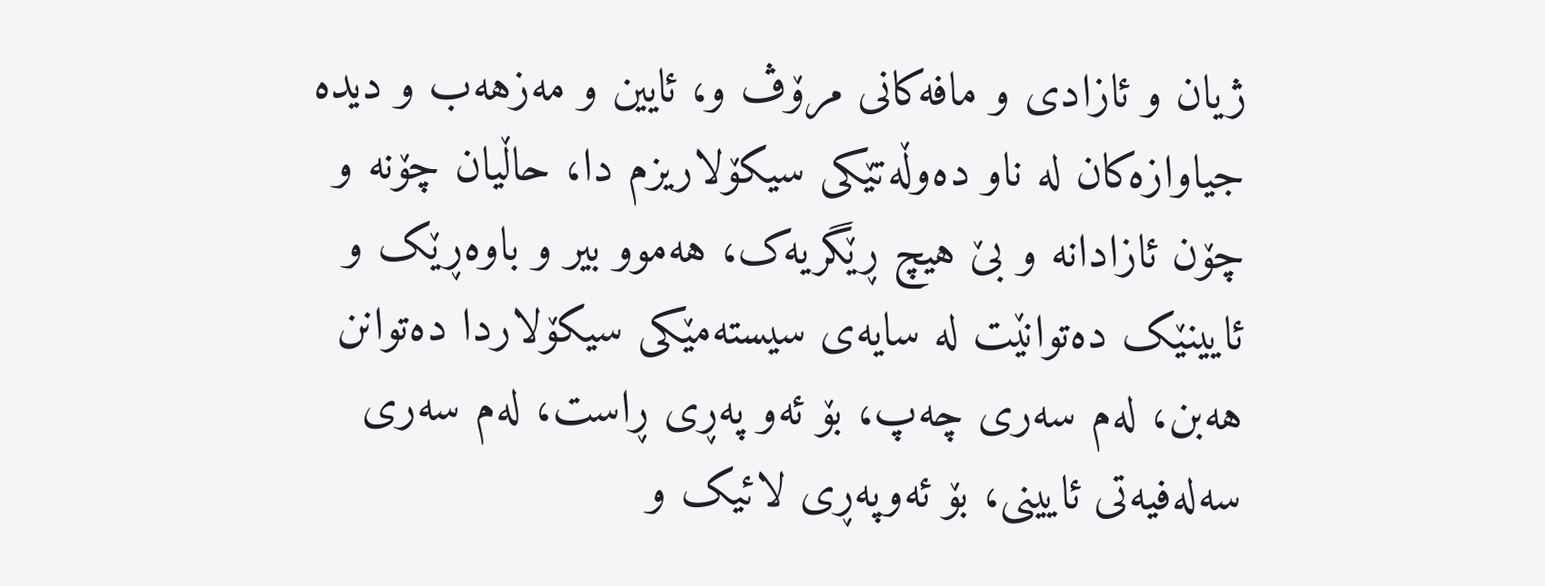ژیان و ئازادی و مافەکانی مرۆڤ و، ئایین و مەزهەب و دیدە جیاوازەکان لە ناو دەوڵەتێکی سیکۆلاریزم دا، حاڵیان چۆنە و چۆن ئازادانە و بێ هیچ ڕێگریەک، هەموو بیر و باوەڕێک و ئایینێک دەتوانێت لە سایەی سیستەمێکی سیکۆلاردا دەتوانن هەبن، لەم سەری چەپ، بۆ ئەو پەڕی ڕاست، لەم سەری سەلەفیەتی ئایینی، بۆ ئەوپەڕی لائیک و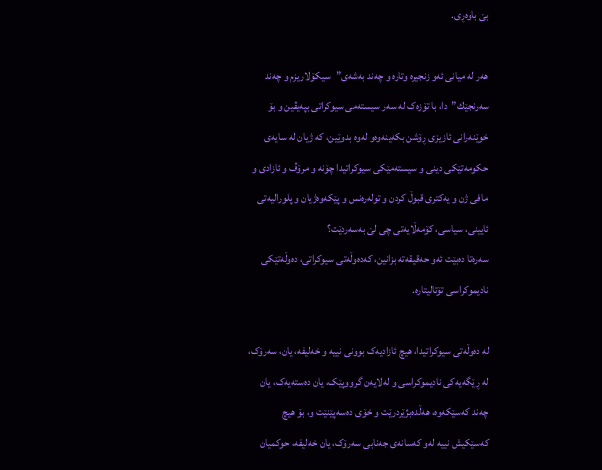بێ باوەڕی.

هەر لە میانی ئەو زنجیرە وتارە و چەند بەشەی”سیکۆلاریزم و چەند سەرنجێك”دا، با تۆزەک لە سەر سیستەمی سیوکراتی بپەیڤین و بۆ خوێنەرانی ئازیزی ڕۆشن بکەینەوەو لەوە بدوێین، کە ژیان لە سایەی حکومەتێکی دینی و سیستەمێکی سیوکراتیدا چۆنە و مرۆڤ و ئازادی و مافی ژن و یەکتری قبوڵ کردن و تولەرەنس و پێکەوەژیان و پلورالیەتی ئایینی، سیاسی، کۆمەڵایەتی چی لێ بەسەردێت؟
سەرەتا دەبێت ئەو حەقیقەتە بزانین، کەدەوڵەتی سیوکراتی، دەوڵەتێکی نادیموکراسی تۆتالیتارە.

لە دەوڵەتی سیوکراتیدا، هیچ ئازادیەک بوونی نییە و خەلیفە، یان، سەرۆک، لە ڕێگەیەکی نادیموکراسی و لەلایەن گرووپێک، یان دەستەیەک، یان چەند کەسێکەوە، هەڵدەبژێردرێت و خۆی دەسەپێنێت و، بۆ هیچ كەسێكیش نییە لەو کەسانەی جەنابی سەرۆک، یان خەلیفە، حوکمیان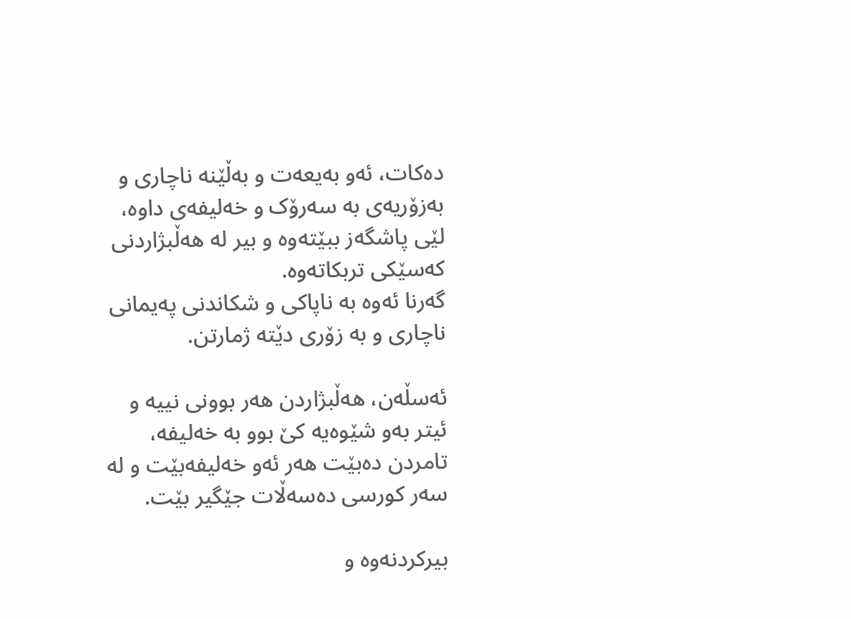دەکات، ئەو بەیعەت و بەڵێنە ناچاری و بەزۆریەی بە سەرۆک و خەلیفەی داوە، لێی پاشگەز ببێتەوە و بیر لە هەڵبژاردنی کەسێکی تربکاتەوە.
گەرنا ئەوە بە ناپاکی و شکاندنی پەیمانی ناچاری و بە زۆری دێتە ژمارتن.

ئەسڵەن، هەڵبژاردن هەر بوونی نییە و ئیتر بەو شێوەیە کێ بوو بە خەلیفە، تامردن دەبێت هەر ئەو خەلیفەبێت و لە سەر کورسی دەسەڵات جێگیر بێت.

بیرکردنەوە و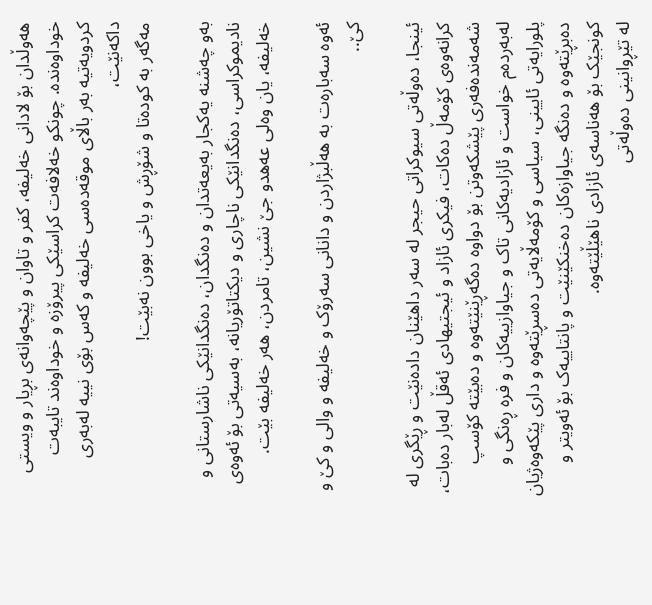هەوڵدان بۆ لادانی خەلیفە، كفر و تاوان و پێچەوانەی بڕیار و ویستی خوداوەندە. چونکو خەلافەت کراسێکی پیرۆزە و خوداوەند تایبەت کردویەتیە بەر باڵای موقەدەسی خەلیفە و کەس بۆی نییە لەبەری داکەنێت،
مەگەر بە کودەتا و شۆڕش و یاخی بوون نەبێت!

بەو چەشنە یەکجار بەیعەتدان و دەنگدان، دەنگدانێکی ناشارستانی و نادیموکراسی، دەنگدانێکی ناچاری و دیکتاتۆریانە، بەسیەتی بۆ ئەوەی خەلیفە، یان وەلی عەهدو جێ نشین، تامردن، هەر خەلیفە بێت.

ئەوە سەبارەت بە هەڵبژاردن و دانانی سەرۆک و خەلیفە و والی و کێ و کێ..

ئینجا، دەوڵەتی سیوکراتی حیجر لە سەر داهێنان دادەنێت و ڕێگری لە کرانەوەی کۆمەڵ دەکات، فیکری ئازاد و ئیجتیهادی ئەقڵ لەبار دەبات، شەمەندەفەری پێشکەوتن بۆ دواوە دەگەڕێنێتەوە و دەبێتە کۆسپ لەبەردەم خواست و ئازادیەکانی تاک و جیاوازییەکان و فرە ڕەنگی و پلورایەتی ئایینی، سیاسی و کۆمەڵایەتی دەسڕێتەوە و داری پێکەوەژیان دەبڕێتەوە و دەنگە جیاوازەکان دەخنکێنێت و پانتاییەک بۆ ئەویتر و کونجێک بۆ هەناسەی ئازادی ناهێڵێتەوە.
لە تێڕوانینی دەوڵەتی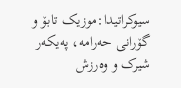سیوکراتیدا:موزیک تابۆ و گۆرانی حەرامە، پەیکەر شیرک و وەرزش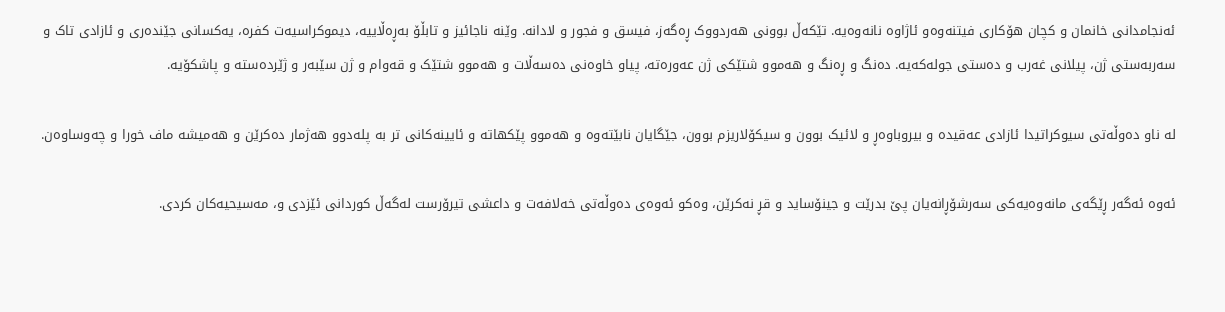ئەنجامدانی خانمان و کچان هۆکاری فیتنەوەو ئاژاوە نانەوەیە. تێکەڵ بوونی هەردووک ڕەگەز، فیسق و فجور و لادانە. وێنە ناجائیز و تابڵۆ بەڕەڵاییە، دیموکراسیەت کفرە، یەکسانی جێندەری و ئازادی تاک و سەربەستی ژن، پیلانی غەرب و دەستی جولەکەیە. دەنگ و ڕەنگ و هەموو شتێکی ژن عەورەتە، پیاو خاوەنی دەسەڵات و هەموو شتێک و قەوام و ژن سێبەر و ژێردەستە و پاشکۆیە.

لە ناو دەوڵەتی سیوکراتیدا ئازادی عەقیدە و بیروباوەڕ و لائیک بوون و سیکۆلاریزم بوون، جێگایان نابێتەوە و هەموو پێکهاتە و ئایینەکانی تر بە پلەدوو هەژمار دەكرێن و هەمیشە ماف خورا و چەوساوەن.

ئەوە ئەگەر ڕێگەی مانەوەیەکی سەرشۆڕانەیان پێ بدرێت و جینۆساید و قڕ نەکرێن، وەکو ئەوەی دەوڵەتی خەلافەت و داعشی تیرۆرست لەگەڵ کوردانی ئێزدی و، مەسیحیەکان کردی.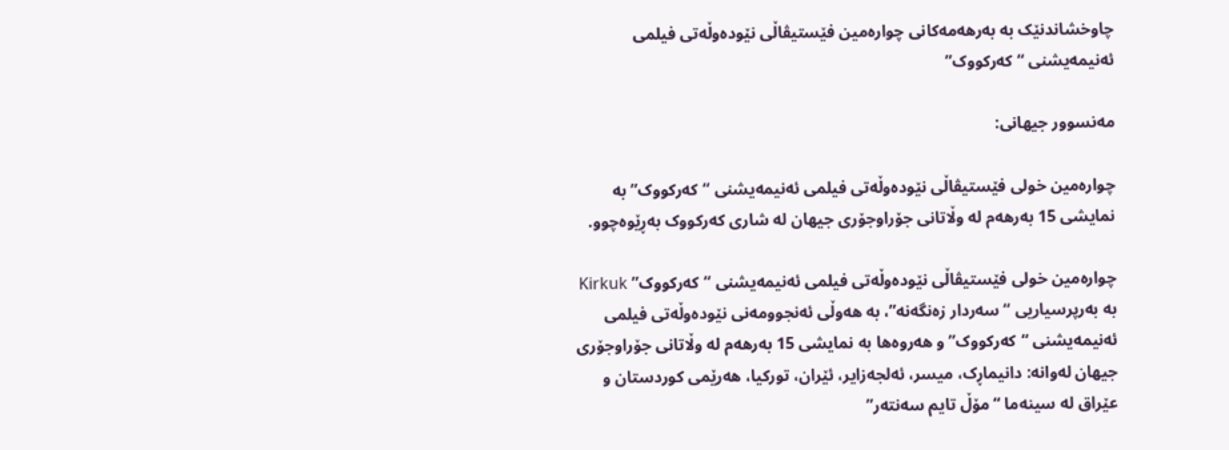چاوخشاندنێک بە بەرهەمەکانی چوارەمین فێستیڤاڵی نێودەوڵەتی فیلمی ئەنیمەیشنی “کەرکووک”

مەنسوور جیهانی:

چوارەمین خولی فێستیڤاڵی نێودەوڵەتی فیلمی ئەنیمەیشنی “کەرکووک” بە نمایشی 15 بەرهەم لە وڵاتانی جۆراوجۆری جیهان لە شاری کەرکووک بەڕێوەچوو.

چوارەمین خولی فێستیڤاڵی نێودەوڵەتی فیلمی ئەنیمەیشنی “کەرکووک” Kirkuk بە بەرپرسیاریی “سەردار زەنگەنە”، بە هەوڵی ئەنجوومەنی نێودەوڵەتی فیلمی ئەنیمەیشنی “کەرکووک” و هەروەها بە نمایشی 15 بەرهەم لە وڵاتانی جۆراوجۆری جیهان لەوانە: دانیماڕک، میسر، ئەلجەزایر، ئێران، تورکیا، هەرێمی کوردستان و عێراق لە سینەما “مۆڵ تایم سەنتەر”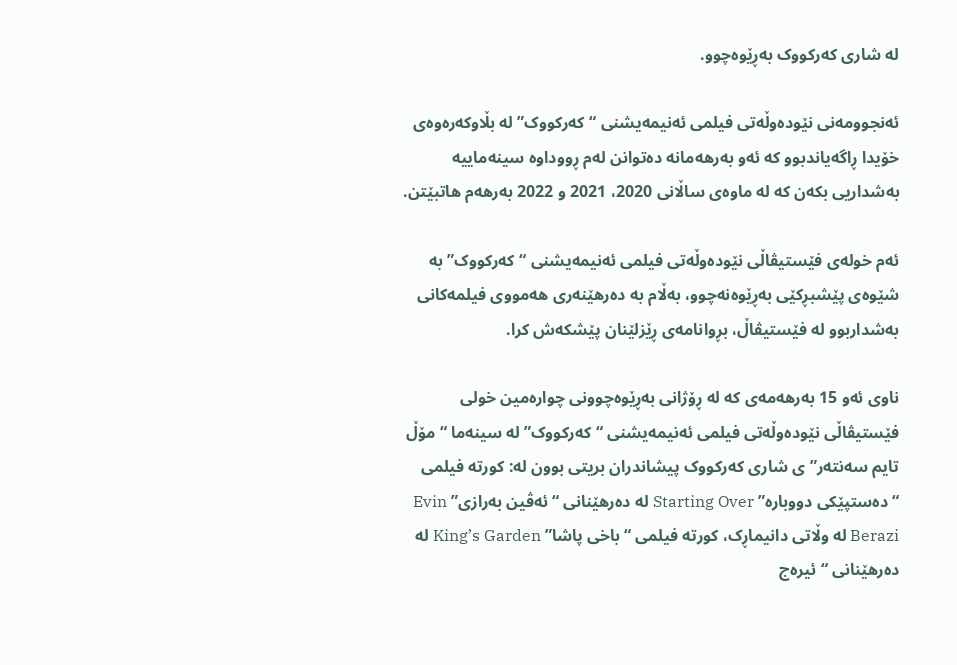لە شاری کەرکووک بەڕێوەچوو.

ئەنجوومەنی نێودەوڵەتی فیلمی ئەنیمەیشنی “کەرکووک” لە بڵاوکەرەوەی خۆیدا ڕاگەیاندبوو کە ئەو بەرهەمانە دەتوانن لەم ڕووداوە سینەماییە بەشداریی بکەن کە لە ماوەی ساڵانی 2020، 2021 و 2022 بەرهەم هاتبێتن.

ئەم خولەی فێستیڤاڵی نێودەوڵەتی فیلمی ئەنیمەیشنی “کەرکووک” بە شێوەی پێشبڕکێی بەڕێوەنەچوو، بەڵام بە دەرهێنەری هەمووی فیلمەکانی بەشداربوو لە فێستیڤاڵ، بڕوانامەی ڕێزلێنان پێشکەش کرا.

ناوی ئەو 15 بەرهەمەی کە لە ڕۆژانی بەڕێوەچوونی چوارەمین خولی فێستیڤاڵی نێودەوڵەتی فیلمی ئەنیمەیشنی “کەرکووک” لە سینەما “مۆڵ تایم سەنتەر”ی شاری کەرکووک پیشاندران بریتی بوون لە: کورتە فیلمی “دەستپێکی دووبارە” Starting Over لە دەرهێنانی “ئەڤین بەرازی” Evin Berazi لە وڵاتی دانیماڕک، کورتە فیلمی “باخی پاشا” King’s Garden لە دەرهێنانی “ئیرەج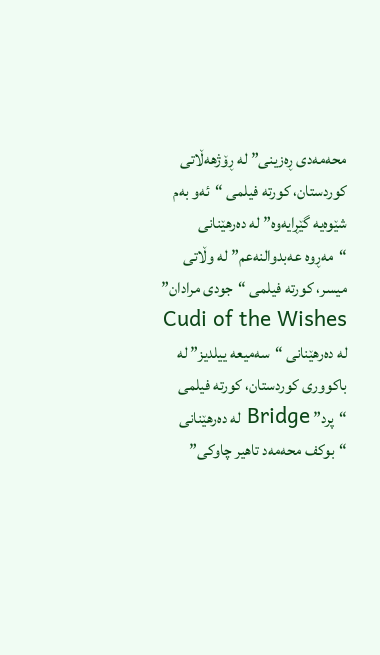محەمەدی ڕەزینی” لە ڕۆژهەڵاتی کوردستان، کورتە فیلمی “ئەو بەم شێوەیە گێڕایەوە” لە دەرهێنانی “مەڕوە عەبدوالنەعم” لە وڵاتی میسر، کورتە فیلمی “جودی مرادان” Cudi of the Wishes لە دەرهێنانی “سەمیعە ییلدیز” لە باکووری کوردستان، کورتە فیلمی “پرد” Bridge لە دەرهێنانی “بوکف محەمەد تاهیر چاوکی”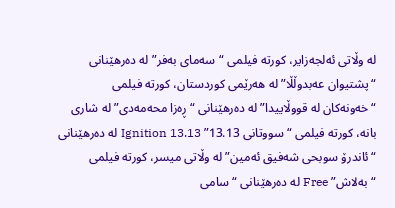لە وڵاتی ئەلجەزایر، کورتە فیلمی “سەمای بەفر” لە دەرهێنانی “پشتیوان عەبدوڵڵا” لە هەرێمی کوردستان، کورتە فیلمی “خەونەکان لە قووڵاییدا” لە دەرهێنانی “ڕەزا محەمەدی” لە شاری بانە، کورتە فیلمی “سووتانی 13.13” Ignition 13.13 لە دەرهێنانی “ئاندرۆ سوبحی شەفیق ئەمین” لە وڵاتی میسر، کورتە فیلمی “بەلاش” Free لە دەرهێنانی “سامی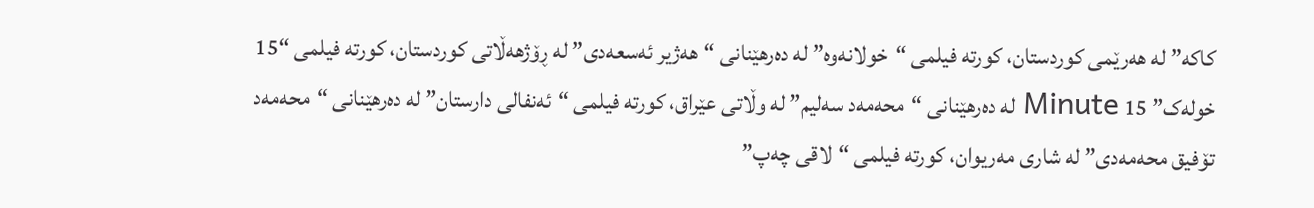کاکە” لە هەرێمی کوردستان، کورتە فیلمی “خولانەوە” لە دەرهێنانی “هەژیر ئەسعەدی” لە ڕۆژهەڵاتی کوردستان، کورتە فیلمی “15 خولەک” 15 Minute لە دەرهێنانی “محەمەد سەلیم” لە وڵاتی عێراق، کورتە فیلمی “ئەنفالی دارستان” لە دەرهێنانی “محەمەد تۆفیق محەمەدی” لە شاری مەریوان، کورتە فیلمی “لاقی چەپ”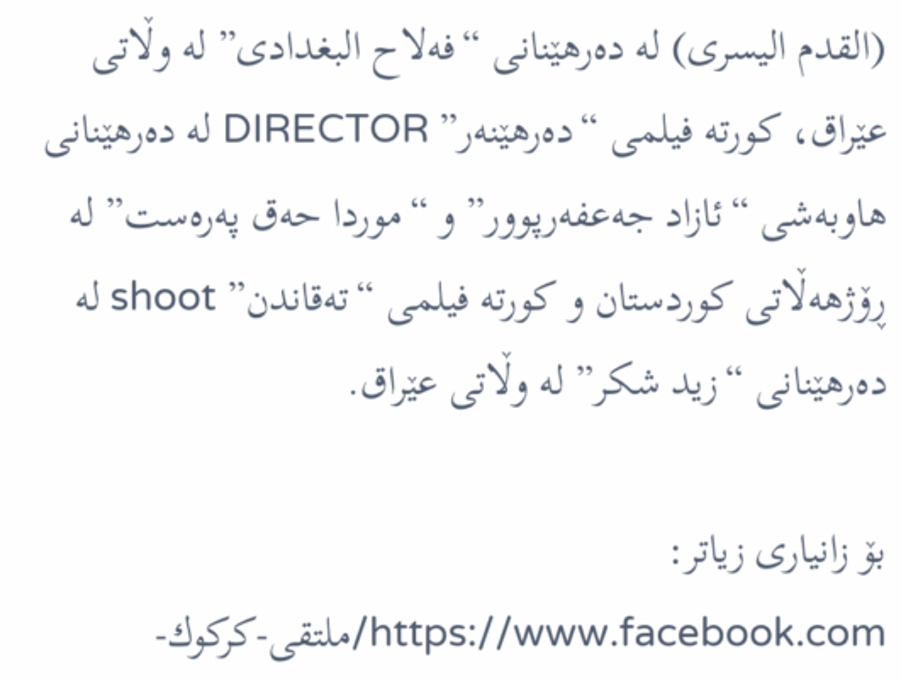(القدم الیسری) لە دەرهێنانی “فەلاح البغدادی” لە وڵاتی عێراق، کورتە فیلمی “دەرهێنەر” DIRECTOR لە دەرهێنانی هاوبەشی “ئازاد جەعفەرپوور” و “موردا حەق پەرەست” لە ڕۆژهەڵاتی کوردستان و کورتە فیلمی “تەقاندن” shoot لە دەرهێنانی “زید شکر” لە وڵاتی عێراق.

بۆ زانیاری زیاتر:
https://www.facebook.com/ملتقى-كركوك-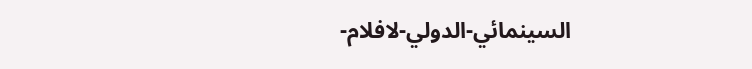السينمائي-الدولي-لافلام-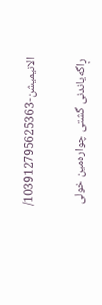الانيميشن-103912795625363/

ڕاگەیاندنی گشتی چوارەمین خولی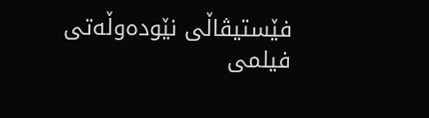فێستیڤاڵی نێودەوڵەتی فیلمی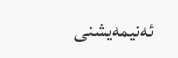ئەنیمەیشنی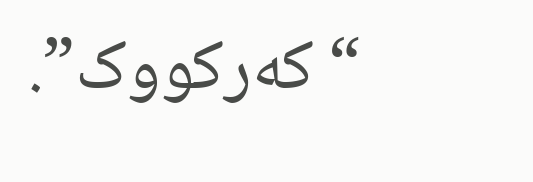“کەرکووک”.